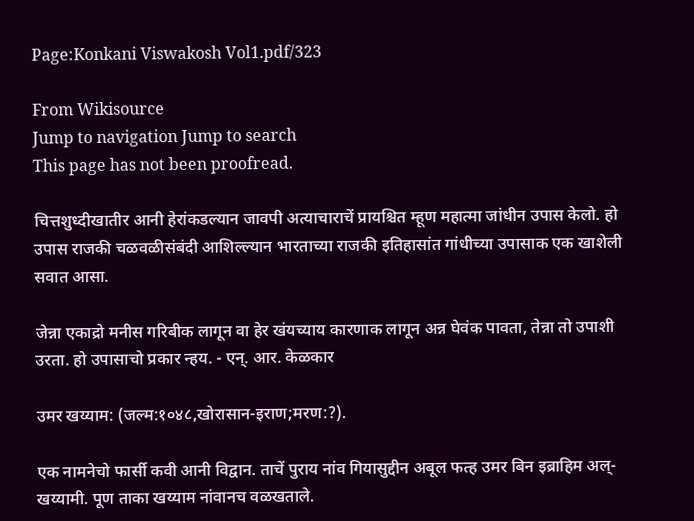Page:Konkani Viswakosh Vol1.pdf/323

From Wikisource
Jump to navigation Jump to search
This page has not been proofread.

चित्तशुध्दीखातीर आनी हेरांकडल्यान जावपी अत्याचाराचें प्रायश्चित म्हूण महात्मा जांधीन उपास केलो. हो उपास राजकी चळवळीसंबंदी आशिल्ल्यान भारताच्या राजकी इतिहासांत गांधीच्या उपासाक एक खाशेली सवात आसा.

जेन्ना एकाद्रो मनीस गरिबीक लागून वा हेर खंयच्याय कारणाक लागून अन्न घेवंक पावता, तेन्ना तो उपाशी उरता. हो उपासाचो प्रकार न्हय. - एन्. आर. केळकार

उमर खय्याम: (जल्म:१०४८,खोरासान-इराण;मरण:?).

एक नामनेचो फार्सी कवी आनी विद्वान. ताचें पुराय नांव गियासुद्दीन अबूल फत्ह उमर बिन इब्राहिम अल्-खय्यामी. पूण ताका खय्याम नांवानच वळखताले.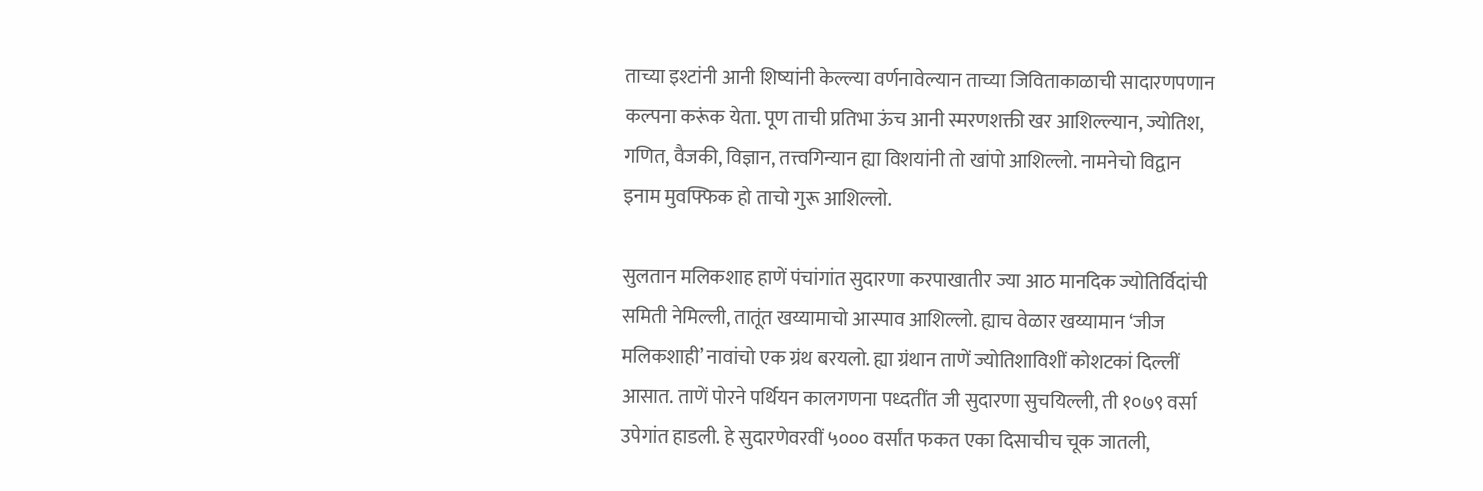ताच्या इश्टांनी आनी शिष्यांनी केल्ल्या वर्णनावेल्यान ताच्या जिविताकाळाची सादारणपणान कल्पना करूंक येता. पूण ताची प्रतिभा ऊंच आनी स्मरणशक्ती खर आशिल्ल्यान, ज्योतिश, गणित, वैजकी, विज्ञान, तत्त्वगिन्यान ह्या विशयांनी तो खांपो आशिल्लो. नामनेचो विद्वान इनाम मुवफ्फिक हो ताचो गुरू आशिल्लो.

सुलतान मलिकशाह हाणें पंचांगांत सुदारणा करपाखातीर ज्या आठ मानदिक ज्योतिर्विदांची समिती नेमिल्ली, तातूंत खय्यामाचो आस्पाव आशिल्लो. ह्याच वेळार खय्यामान ‘जीज मलिकशाही’ नावांचो एक ग्रंथ बरयलो. ह्या ग्रंथान ताणें ज्योतिशाविशीं कोशटकां दिल्लीं आसात. ताणें पोरने पर्थियन कालगणना पध्दतींत जी सुदारणा सुचयिल्ली, ती १०७९ वर्सा उपेगांत हाडली. हे सुदारणेवरवीं ५००० वर्सांत फकत एका दिसाचीच चूक जातली,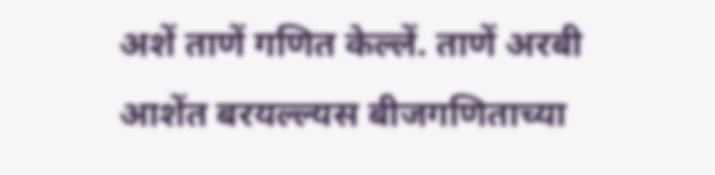अशें ताणें गणित केल्लें. ताणें अरबी आशेंत बरयल्ल्यस बीजगणिताच्या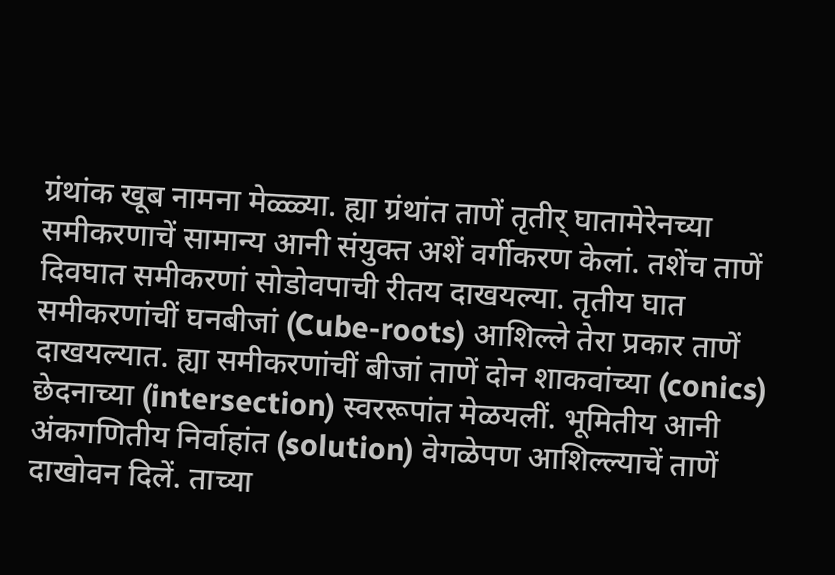ग्रंथांक खूब नामना मेळ्ळ्या. ह्या ग्रंथांत ताणें तृतीर् घातामेरेनच्या समीकरणाचें सामान्य आनी संयुक्त अशें वर्गीकरण केलां. तशेंच ताणें दिवघात समीकरणां सोडोवपाची रीतय दाखयल्या. तृतीय घात समीकरणांचीं घनबीजां (Cube-roots) आशिल्ले तेरा प्रकार ताणें दाखयल्यात. ह्या समीकरणांचीं बीजां ताणें दोन शाकवांच्या (conics) छेदनाच्या (intersection) स्वररूपांत मेळयलीं. भूमितीय आनी अंकगणितीय निर्वाहांत (solution) वेगळेपण आशिल्ल्याचें ताणें दाखोवन दिलें. ताच्या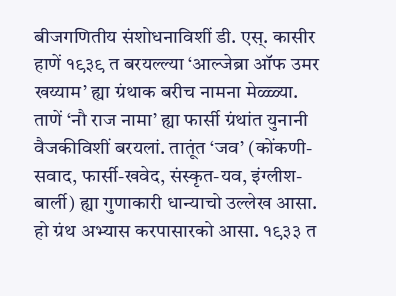बीजगणितीय संशोधनाविशीं डी. एस्. कासीर हाणें १९३९ त बरयल्ल्या ‘आल्जेब्रा ऑफ उमर खय्याम’ ह्या ग्रंथाक बरीच नामना मेळ्ळ्या. ताणें ‘नौ राज नामा’ ह्या फार्सी ग्रंथांत युनानी वैजकीविशीं बरयलां. तातूंत ‘जव’ (कोंकणी-सवाद, फार्सी-खवेद, संस्कृत-यव, इंग्लीश-बार्ली) ह्या गुणाकारी धान्याचो उल्लेख आसा. हो ग्रंथ अभ्यास करपासारको आसा. १९३३ त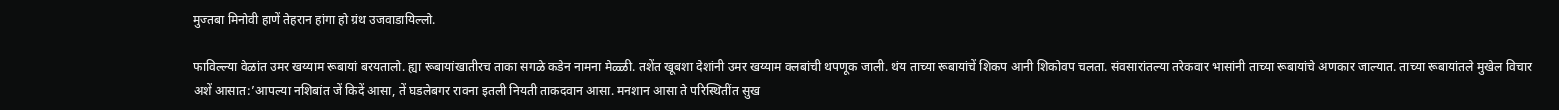मुज्तबा मिनोवी हाणें तेहरान हांगा हो ग्रंथ उजवाडायिल्लो.

फाविल्ल्या वेळांत उमर खय्याम रूबायां बरयतालो. ह्या रूबायांखातीरच ताका सगळे कडेन नामना मेळ्ळी. तशेंत खूबशा देशांनी उमर खय्याम क्लबांची थपणूक जाली. थंय ताच्या रूबायांचें शिकप आनी शिकोवप चलता. संवसारांतल्या तरेकवार भासांनी ताच्या रूबायांचे अणकार जाल्यात. ताच्या रूबायांतले मुखेल विचार अशें आसात:’आपल्या नशिबांत जें किदें आसा, तें घडलेबगर रावना इतली नियती ताकदवान आसा. मनशान आसा ते परिस्थितींत सुख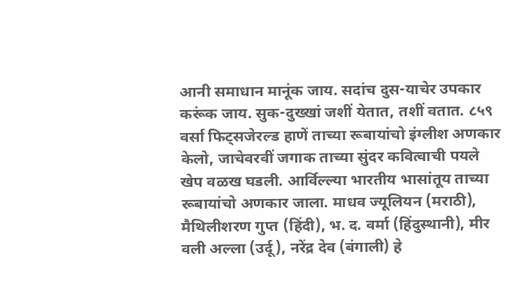आनी समाधान मानूंक जाय. सदांच दुस-याचेर उपकार करूंक जाय. सुक-दुख्खां जशीं येतात, तशीं वतात. ८५९ वर्सा फिट्सजेरल्ड हाणें ताच्या रूबायांचो इंग्लीश अणकार केलो, जाचेवरवीं जगाक ताच्या सुंदर कवित्वाची पयले खेप वळख घडली. आर्विल्ल्या भारतीय भासांतूय ताच्या रूबायांचो अणकार जाला. माधव ज्यूलियन (मराठी), मैथिलीशरण गुप्त (हिंदी), भ. द. वर्मा (हिंदुस्थानी), मीर वली अल्ला (उर्दू), नरेंद्र देव (बंगाली) हे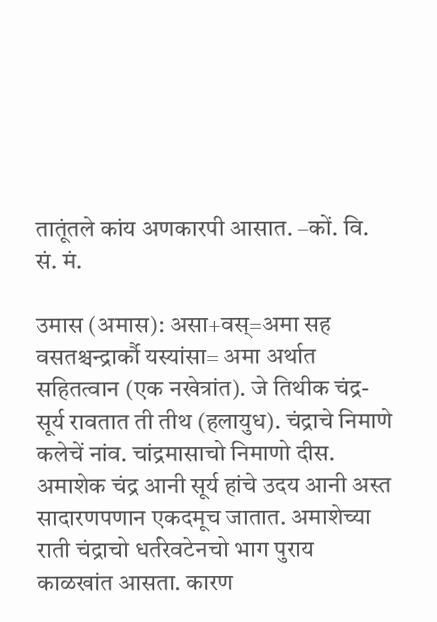तातूंतले कांय अणकारपी आसात. –कों. वि. सं. मं.

उमास (अमास): असा+वस्=अमा सह वसतश्चन्द्रार्कौ यस्यांसा= अमा अर्थात सहितत्वान (एक नखेत्रांत). जे तिथीक चंद्र-सूर्य रावतात ती तीथ (हलायुध). चंद्राचे निमाणे कलेचें नांव. चांद्रमासाचो निमाणो दीस. अमाशेक चंद्र आनी सूर्य हांचे उदय आनी अस्त सादारणपणान एकदमूच जातात. अमाशेच्या राती चंद्राचो धर्तरेवटेनचो भाग पुराय काळखांत आसता. कारण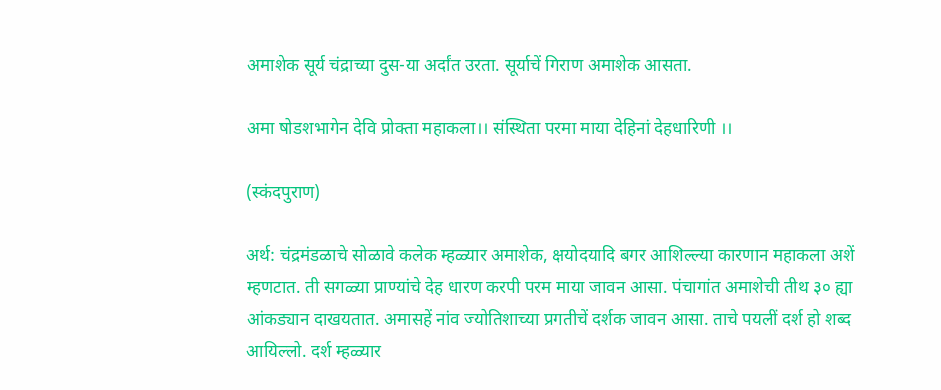अमाशेक सूर्य चंद्राच्या दुस-या अर्दांत उरता. सूर्याचें गिराण अमाशेक आसता.

अमा षोडशभागेन देवि प्रोक्ता महाकला।। संस्थिता परमा माया देहिनां देहधारिणी ।।

(स्कंदपुराण)

अर्थ: चंद्रमंडळाचे सोळावे कलेक म्हळ्यार अमाशेक, क्षयोदयादि बगर आशिल्ल्या कारणान महाकला अशें म्हणटात. ती सगळ्या प्राण्यांचे देह धारण करपी परम माया जावन आसा. पंचागांत अमाशेची तीथ ३० ह्या आंकड्यान दाखयतात. अमासहें नांव ज्योतिशाच्या प्रगतीचें दर्शक जावन आसा. ताचे पयलीं दर्श हो शब्द आयिल्लो. दर्श म्हळ्यार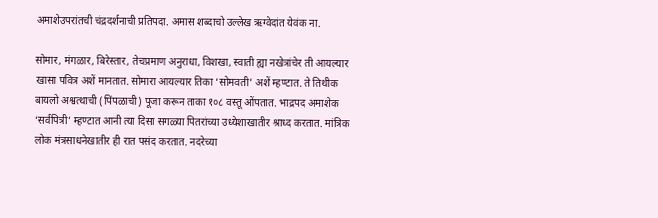अमाशेउपरांतची चंद्रदर्शनाची प्रतिपदा. अमास शब्दाचो उल्लेख ऋग्वेदांत येवंक ना.

सोमार, मंगळार, बिरेस्तार, तेचप्रमाण अनुराधा, विशखा, स्वाती ह्या नखेत्रांचेर ती आयल्यार खासा पवित्र अशें मानतात. सोमारा आयल्यार तिका ‘सोमवती’ अशें म्हण्टात. ते तिथीक बायलो अश्वत्थाची (पिंपळाची) पूजा करून ताका १०८ वस्तू ओंपतात. भाद्रपद अमाशेक ‘सर्वपित्री’ म्हण्टात आनी त्या दिसा सगळ्या पितरांच्या उध्येशाखातीर श्राध्द करतात. मांत्रिक लोक मंत्रसाधनेखातीर ही रात पसंद करतात. नदरेच्या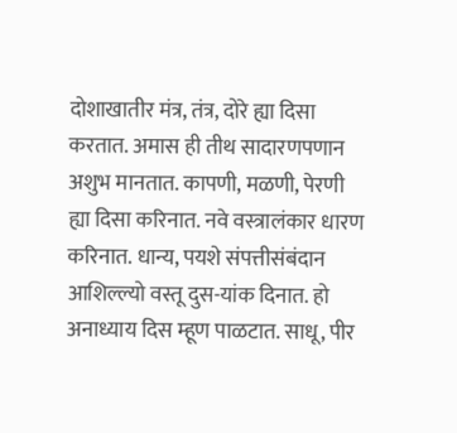दोशाखातीर मंत्र, तंत्र, दोरे ह्या दिसा करतात. अमास ही तीथ सादारणपणान अशुभ मानतात. कापणी, मळणी, पेरणी ह्या दिसा करिनात. नवे वस्त्रालंकार धारण करिनात. धान्य, पयशे संपत्तीसंबंदान आशिल्ल्यो वस्तू दुस-यांक दिनात. हो अनाध्याय दिस म्हूण पाळटात. साधू, पीर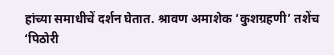हांच्या समाधीचें दर्शन घेतात. श्रावण अमाशेक ‘कुशग्रहणी’ तशेंच ‘पिठोरी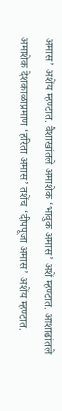अमास’ अशेंय म्हण्टात. वैशाखांतले अमाशेक ‘भावुक अमास’ अशें म्हण्टात. आशाढांतले अमाशेक देशकाळाप्रमाण ‘हरिता अमास’ तशेंच ‘दीपपूजा अमास’ अशेंय म्हण्टात.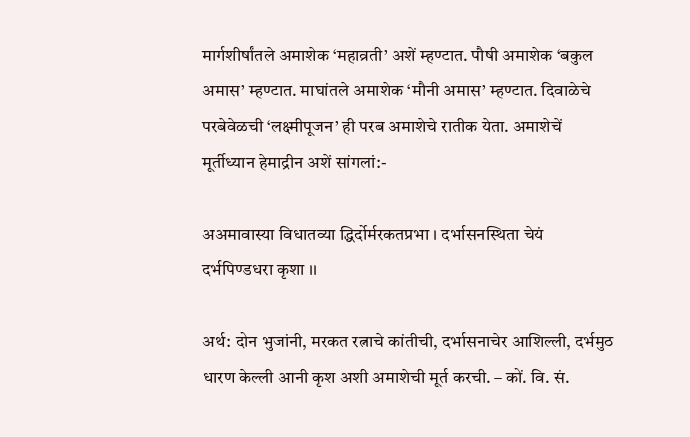मार्गशीर्षांतले अमाशेक ‘महाव्रती’ अशें म्हण्टात. पौषी अमाशेक ‘बकुल अमास’ म्हण्टात. माघांतले अमाशेक ‘मौनी अमास’ म्हण्टात. दिवाळेचे परबेवेळची ‘लक्ष्मीपूजन’ ही परब अमाशेचे रातीक येता. अमाशेचें मूर्तीध्यान हेमाद्रीन अशें सांगलां:-

अअमावास्या विधातव्या द्धिर्दोर्मरकतप्रभा । दर्भासनस्थिता चेयं दर्भपिण्डधरा कृशा ।।

अर्थ: दोन भुजांनी, मरकत रत्नाचे कांतीची, दर्भासनाचेर आशिल्ली, दर्भमुठ धारण केल्ली आनी कृश अशी अमाशेची मूर्त करची. – कों. वि. सं.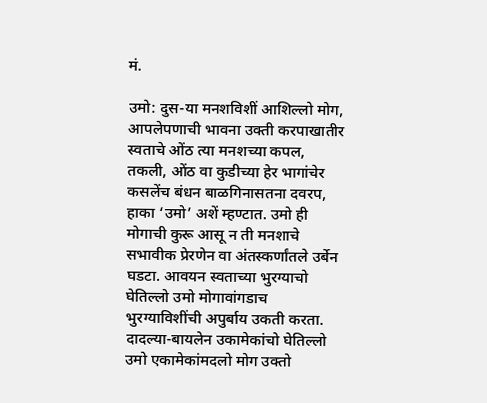मं.

उमो: दुस-या मनशविशीं आशिल्लो मोग, आपलेपणाची भावना उक्ती करपाखातीर स्वताचे ओंठ त्या मनशच्या कपल, तकली, ओंठ वा कुडीच्या हेर भागांचेर कसलेंच बंधन बाळगिनासतना दवरप, हाका ‘उमो’ अशें म्हण्टात. उमो ही मोगाची कुरू आसू न ती मनशाचे सभावीक प्रेरणेन वा अंतस्कर्णांतले उर्बेन घडटा. आवयन स्वताच्या भुरग्याचो घेतिल्लो उमो मोगावांगडाच भुरग्याविशींची अपुर्बाय उकती करता. दादल्या-बायलेन उकामेकांचो घेतिल्लो उमो एकामेकांमदलो मोग उक्तो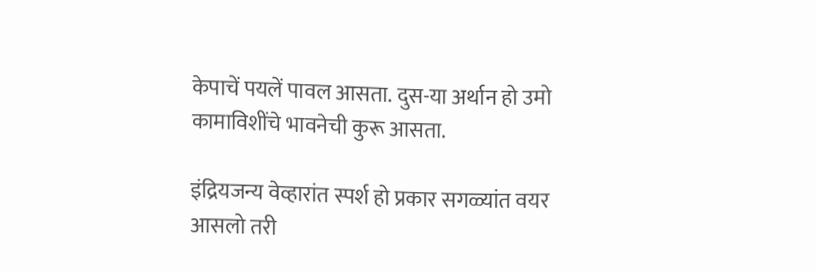केपाचें पयलें पावल आसता. दुस-या अर्थान हो उमो कामाविशींचे भावनेची कुरू आसता.

इंद्रियजन्य वेव्हारांत स्पर्श हो प्रकार सगळ्यांत वयर आसलो तरी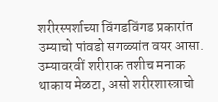शरीरस्पर्शाच्या विंगडविंगड प्रकारांत उम्याचो पांवडो सगळ्यांत वयर आसा. उम्यावरवीं शरीराक तशीच मनाक थाकाय मेळटा, असो शरीरशास्त्राचो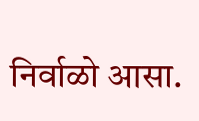निर्वाळो आसा.